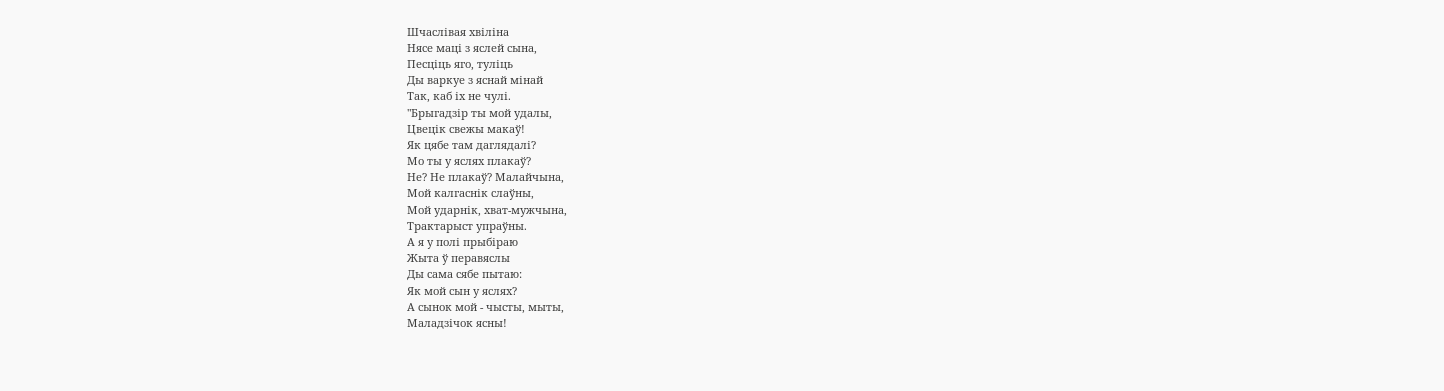Шчаслівая хвіліна
Нясе маці з яслей сына,
Песціць яго, туліць
Ды варкуе з яснай мінай
Так, каб іх не чулі.
"Брыгадзір ты мой удалы,
Цвецік свежы макаў!
Як цябе там даглядалі?
Мо ты у яслях плакаў?
Не? Не плакаў? Малайчына,
Мой калгаснік слаўны,
Мой ударнік, хват-мужчына,
Трактарыст упраўны.
А я у полі прыбіраю
Жыта ў перавяслы
Ды сама сябе пытаю:
Як мой сын у яслях?
А сынок мой - чысты, мыты,
Маладзічок ясны!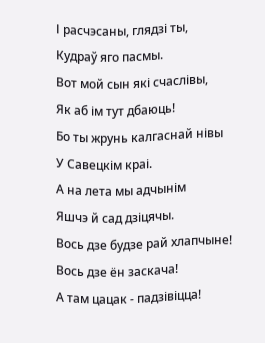І расчэсаны, глядзі ты,
Кудраў яго пасмы.
Вот мой сын які счаслівы,
Як аб ім тут дбаюць!
Бо ты жрунь калгаснай нівы
У Савецкім краі.
А на лета мы адчынім
Яшчэ й сад дзіцячы.
Вось дзе будзе рай хлапчыне!
Вось дзе ён заскача!
А там цацак - падзівіцца!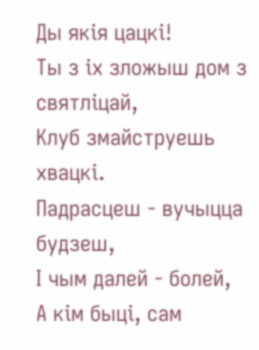Ды якія цацкі!
Ты з іх зложыш дом з святліцай,
Клуб змайструешь хвацкі.
Падрасцеш - вучыцца будзеш,
І чым далей - болей,
А кім быці, сам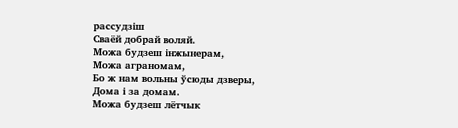рассудзіш
Сваёй добрай воляй.
Можа будзеш інжынерам,
Можа аграномам,
Бо ж нам вольны ўсюды дзверы,
Дома і за домам.
Можа будзеш лётчык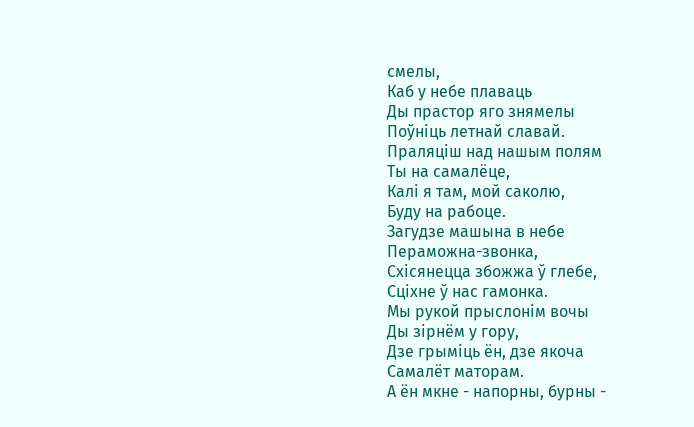смелы,
Каб у небе плаваць
Ды прастор яго знямелы
Поўніць летнай славай.
Праляціш над нашым полям
Ты на самалёце,
Калі я там, мой саколю,
Буду на рабоце.
Загудзе машына в небе
Пераможна-звонка,
Схісянецца збожжа ў глебе,
Сціхне ў нас гамонка.
Мы рукой прыслонім вочы
Ды зірнём у гору,
Дзе грыміць ён, дзе якоча
Самалёт маторам.
А ён мкне - напорны, бурны -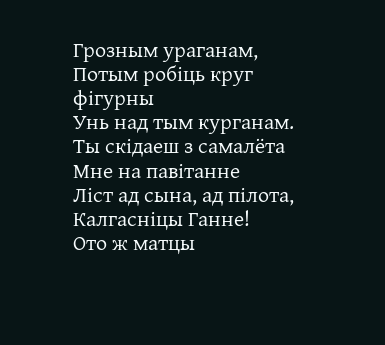Грозным ураганам,
Потым робіць круг фігурны
Унь над тым курганам.
Ты скідаеш з самалёта
Мне на павітанне
Ліст ад сына, ад пілота,
Калгасніцы Ганне!
Ото ж матцы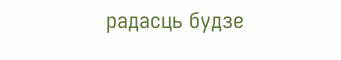радасць будзе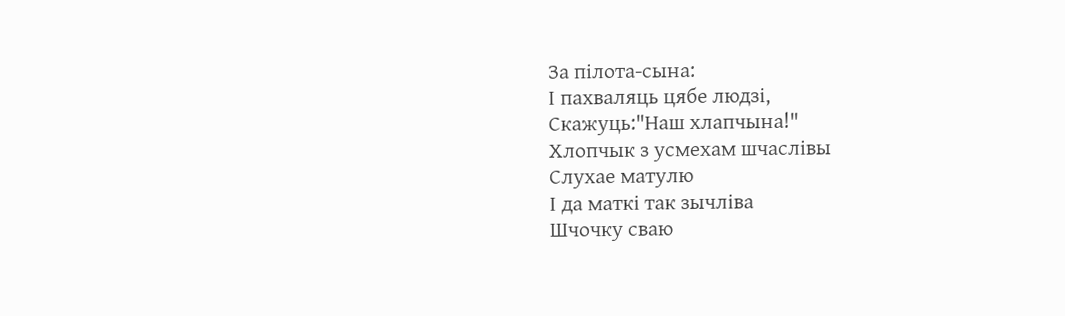За пілота-сына:
І пахваляць цябе людзі,
Скажуць:"Наш хлапчына!"
Хлопчык з усмехам шчаслівы
Слухае матулю
І да маткі так зычліва
Шчочку сваю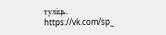туліць.
https://vk.com/sp_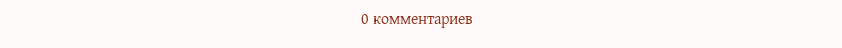0 комментариев